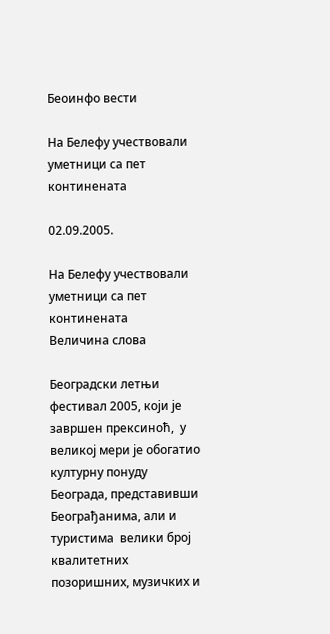Беоинфо вести

На Белефу учествовали уметници са пет континената

02.09.2005.

На Белефу учествовали уметници са пет континената
Величина слова

Београдски летњи фестивал 2005, који је завршен прексиноћ,  у великој мери је обогатио културну понуду Београда, представивши Београђанима, али и туристима  велики број квалитетних позоришних, музичких и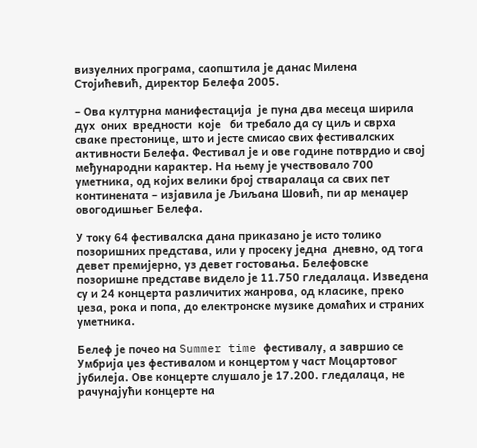визуелних програма, саопштила је данас Милена Стојићевић, директор Белефа 2005.

– Ова културна манифестација  је пуна два месеца ширила  дух  оних  вредности  које   би требало да су циљ и сврха сваке престонице, што и јесте смисао свих фестивалских активности Белефа. Фестивал је и ове године потврдио и свој међународни карактер. На њему је учествовало 700 уметника, од којих велики број стваралаца са свих пет континената – изјавила је Љиљана Шовић, пи ар менаџер овогодишњег Белефа.

У току 64 фестивалска дана приказано је исто толико позоришних представа, или у просеку једна  дневно, од тога девет премијерно, уз девет гостовања. Белефовске позоришне представе видело је 11.750 гледалаца. Изведена су и 24 концерта различитих жанрова, од класике, преко џеза, рока и попа, до електронске музике домаћих и страних уметника.

Белеф је почео на Summer time фестивалу, а завршио се Умбрија џез фестивалом и концертом у част Моцартовог јубилеја. Ове концерте слушало је 17.200. гледалаца, не рачунајући концерте на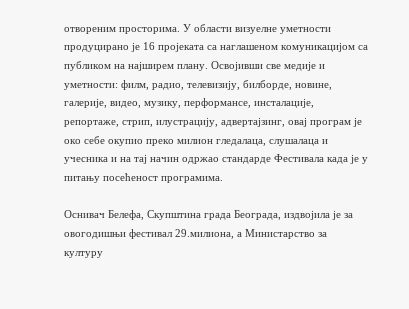отвореним просторима. У области визуелне уметности продуцирано је 16 пројеката са наглашеном комуникацијом са публиком на најширем плану. Освојивши све медије и уметности: филм, радио, телевизију, билборде, новине, галерије, видео, музику, перформансе, инсталације, репортаже, стрип, илустрацију, адвертајзинг, овај програм је око себе окупио преко милион гледалаца, слушалаца и учесника и на тај начин одржао стандарде Фестивала када је у питању посећеност програмима.

Оснивач Белефа, Скупштина града Београда, издвојила је за овогодишњи фестивал 29.милиона, а Министарство за културу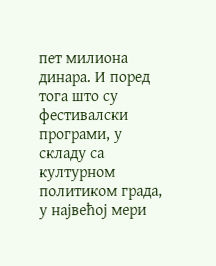пет милиона динара. И поред тога што су фестивалски програми, у складу са културном политиком града, у највећој мери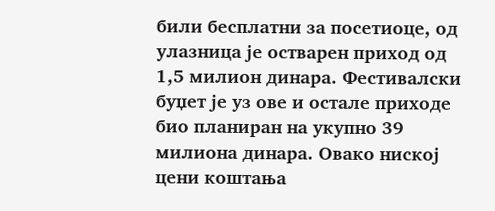били бесплатни за посетиоце, од улазница је остварен приход од 1,5 милион динара. Фестивалски буџет је уз ове и остале приходе био планиран на укупно 39 милиона динара. Овако ниској цени коштања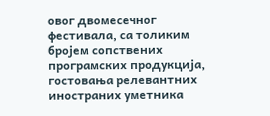овог двомесечног фестивала, са толиким бројем сопствених програмских продукција, гостовања релевантних иностраних уметника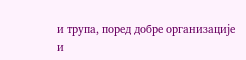и трупа, поред добре организације и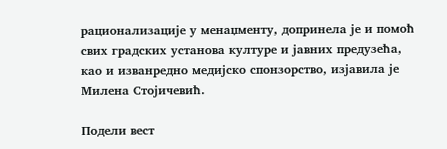рационализације у менаџменту, допринела је и помоћ свих градских установа културе и јавних предузећа, као и изванредно медијско спонзорство, изјавила је Милена Стојичевић.

Подели вест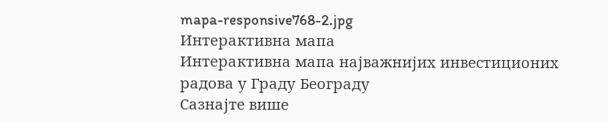mapa-responsive768-2.jpg
Интерактивна мапа
Интерактивна мапа најважнијих инвестиционих радова у Граду Београду
Сазнајте више